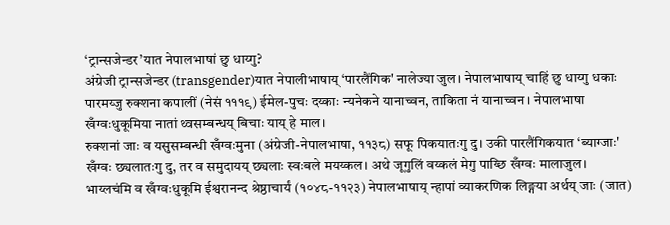‘ट्रान्सजेन्डर’यात नेपालभाषां छु धाय्गु?
अंग्रेजी ट्रान्सजेन्डर (transgender)यात नेपालीभाषाय् ‘पारलैंगिक' नालेज्या जुल। नेपालभाषाय् चाहिं छु धाय्गु धकाः पारमय्जु रुक्शना कपालीं (नेसं १११९) ईमेल-पुचः दय्काः न्यनेकने यानाच्वन, ताकिता नं यानाच्वन। नेपालभाषा खँग्वःधुकूमिया नातां थ्वसम्बन्धय् बिचाः याय् हे माल।
रुक्शनां जाः व यसुसम्बन्धी खँग्वःमुना (अंग्रेजी-नेपालभाषा, ११३८) सफू पिकयातःगु दु। उकी पारलैंगिकयात ‘ब्याग्जाः' खँग्वः छ्यलातःगु दु, तर व समुदायय् छ्यलाः स्वःबले मयय्कल। अथे जूगुलिं वय्कलं मेगु पाय्छि खँग्वः मालाजुल।
भाय्लचंमि व खँग्वःधुकूमि ईश्वरानन्द श्रेष्ठाचार्यं (१०४८-११२३) नेपालभाषाय् न्हापां व्याकरणिक लिङ्गया अर्थय् जाः (जात)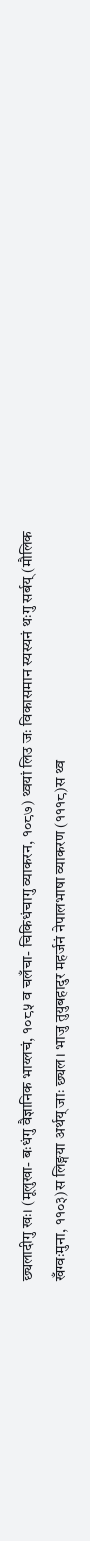छ्यलादीगु खः। (मूलुखा- बःधंगु वैज्ञानिक भाय्लचं, १०८५ व चलँचा- चिकिधंचागु व्याकरन, १०८७) थ्वयां लिउ जः विकासमान स्यस्यनं थःगु सर्बय् (मौलिक खँग्वःमुना, ११०३)स लिङ्गया अर्थय् जाः छ्यल। भाजु तुयुबहादुर महर्जनं नेपालभाषा व्याकरण (१११८)स थ्व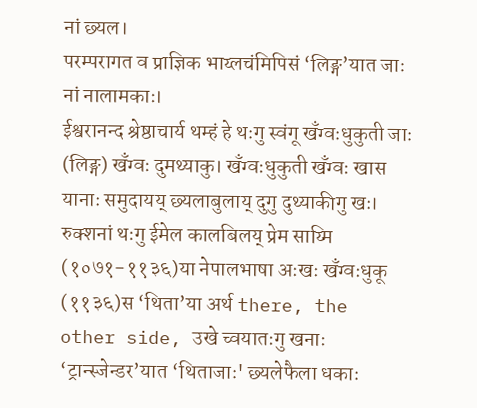नां छ्यल।
परम्परागत व प्राज्ञिक भाय्लचंमिपिसं ‘लिङ्ग’यात जाः नां नालामकाः।
ईश्वरानन्द श्रेष्ठाचार्य थम्हं हे थःगु स्वंगू खँग्वःधुकुती जाः (लिङ्ग) खँग्वः दुमथ्याकु। खँग्वःधुकुती खँग्वः खास यानाः समुदायय् छ्यलाबुलाय् दुगु दुथ्याकीगु खः।
रुक्शनां थःगु ईमेल कालबिलय् प्रेम साय्मि (१०७१-११३६)या नेपालभाषा अःखः खँग्वःधुकू (११३६)स ‘थिता’या अर्थ there, the other side, उखे च्वयातःगु खनाः ‘ट्रान्स्जेन्डर’यात ‘थिताजाः' छ्यलेफैला धकाः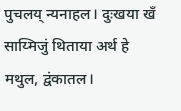पुचलय् न्यनाहल। दुःखया खँ साय्मिजुं थिताया अर्थ हे मथुल, द्वंकातल।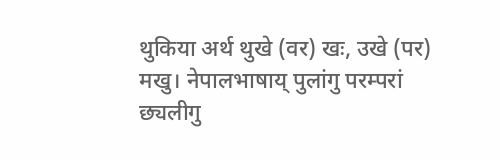थुकिया अर्थ थुखे (वर) खः, उखे (पर) मखु। नेपालभाषाय् पुलांगु परम्परां छ्यलीगु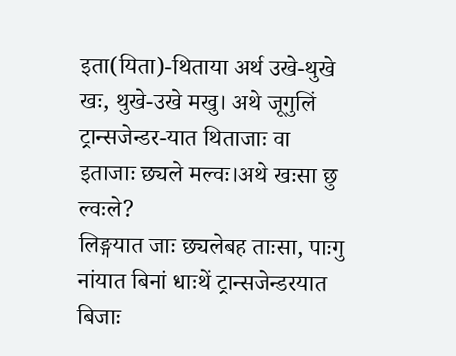इता(यिता)-थिताया अर्थ उखे-थुखे खः, थुखे-उखे मखु। अथे जूगुलिं ट्रान्सजेन्डर-यात थिताजाः वा इताजाः छ्यले मल्वः।अथे खःसा छु ल्वःले?
लिङ्गयात जाः छ्यलेबह ताःसा, पाःगु नांयात बिनां धाःथें ट्रान्सजेन्डरयात बिजाः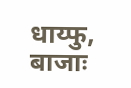धाय्फु,
बाजाः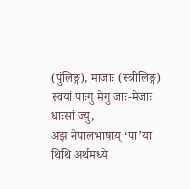(पुंलिङ्ग), माजाः (स्त्रीलिङ्ग) स्वयां पाःगु मेगु जाः-मेजाः धाःसां ज्यु,
अझ नेपालभाषाय् ‘पा’या थिथि अर्थमध्ये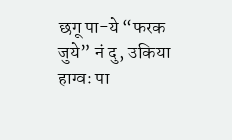छगू पा-ये “फरक जुये” नं दु, उकिया हाग्वः पा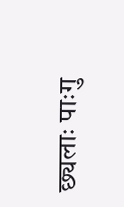छ्यलाः पाःगु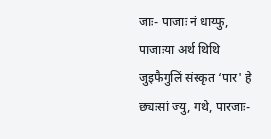जाः- पाजाः नं धाय्फु,
पाजाःया अर्थ थिथि जुइफैगुलिं संस्कृत ‘पार' हे छ्यःसां ज्यु, गथे, पारजाः-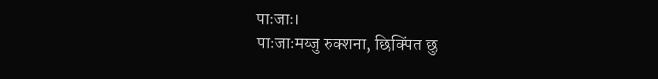पाःजाः।
पाःजाःमय्जु रुक्शना, छिक्पिंत छु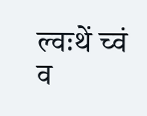ल्वःथें च्वं व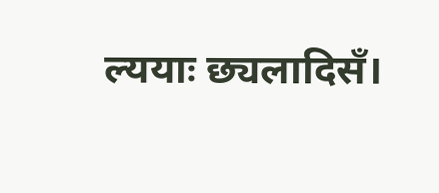ल्ययाः छ्यलादिसँ।